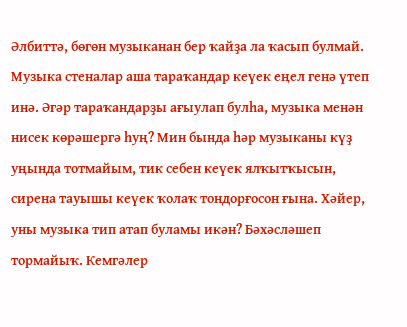Әлбиттә, бөгөн музыканан бер ҡайҙа ла ҡасып булмай. Музыка стеналар аша тараҡандар кеүек еңел генә үтеп инә. Әгәр тараҡандарҙы ағыулап булһа, музыка менән нисек көрәшергә һуң? Мин бында һәр музыканы күҙ уңында тотмайым, тик себен кеүек ялҡытҡысын, сирена тауышы кеүек ҡолаҡ тондорғосон ғына. Хәйер, уны музыка тип атап буламы икән? Бәхәсләшеп тормайыҡ. Кемгәлер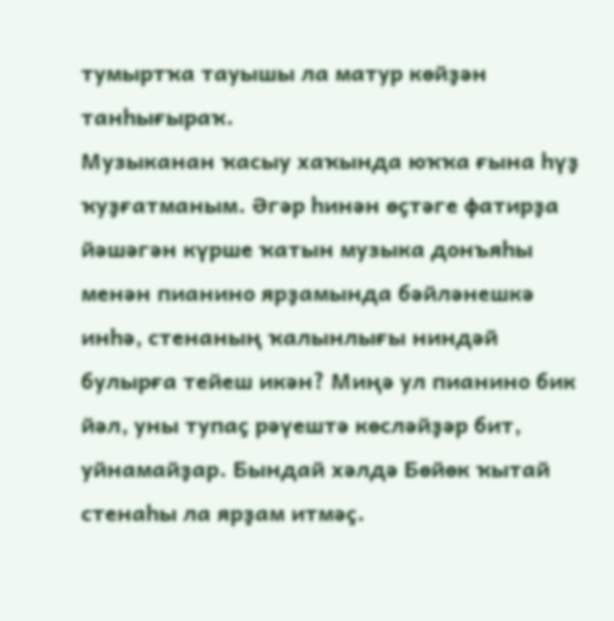тумыртҡа тауышы ла матур көйҙән танһығыраҡ.
Музыканан ҡасыу хаҡында юҡҡа ғына һүҙ ҡуҙғатманым. Әгәр һинән өҫтәге фатирҙа йәшәгән күрше ҡатын музыка донъяһы менән пианино ярҙамында бәйләнешкә инһә, стенаның ҡалынлығы ниндәй булырға тейеш икән? Миңә ул пианино бик йәл, уны тупаҫ рәүештә көсләйҙәр бит, уйнамайҙар. Бындай хәлдә Бөйөк ҡытай стенаһы ла ярҙам итмәҫ.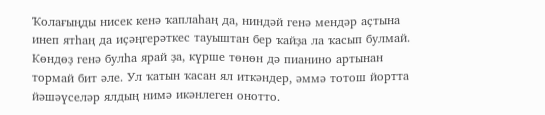Ҡолағыңды нисек кенә ҡаплаһаң да, ниндәй генә мендәр аҫтына инеп ятһаң да иҫәңгерәткес тауыштан бер ҡайҙа ла ҡасып булмай. Көндөҙ генә булһа ярай ҙа, күрше төнөн дә пианино артынан тормай бит әле. Ул ҡатын ҡасан ял иткәндер, әммә тотош йортта йәшәүселәр ялдың нимә икәнлеген онотто.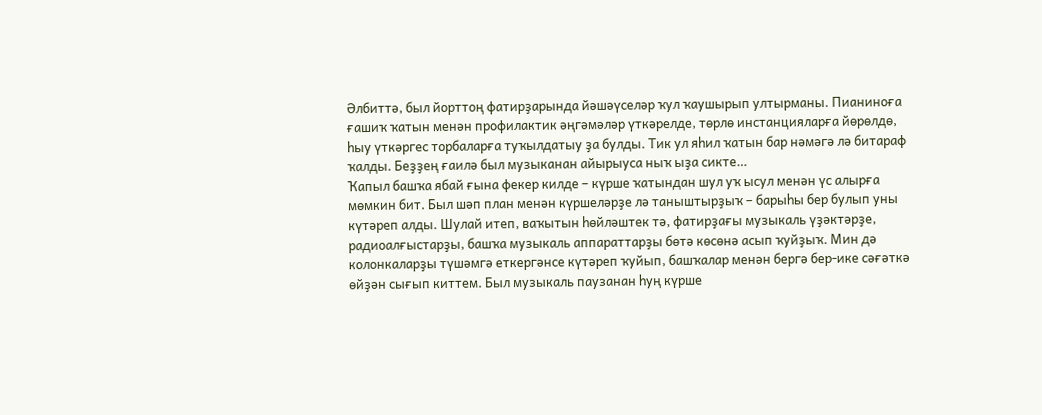Әлбиттә, был йорттоң фатирҙарында йәшәүселәр ҡул ҡаушырып ултырманы. Пианиноға ғашиҡ ҡатын менән профилактик әңгәмәләр үткәрелде, төрлө инстанцияларға йөрөлдө, һыу үткәргес торбаларға туҡылдатыу ҙа булды. Тик ул яһил ҡатын бар нәмәгә лә битараф ҡалды. Беҙҙең ғаилә был музыканан айырыуса ныҡ ыҙа сикте…
Ҡапыл башҡа ябай ғына фекер килде – күрше ҡатындан шул уҡ ысул менән үс алырға мөмкин бит. Был шәп план менән күршеләрҙе лә таныштырҙыҡ – барыһы бер булып уны күтәреп алды. Шулай итеп, ваҡытын һөйләштек тә, фатирҙағы музыкаль үҙәктәрҙе, радиоалғыстарҙы, башҡа музыкаль аппараттарҙы бөтә көсөнә асып ҡуйҙыҡ. Мин дә колонкаларҙы түшәмгә еткергәнсе күтәреп ҡуйып, башҡалар менән бергә бер-ике сәғәткә өйҙән сығып киттем. Был музыкаль паузанан һуң күрше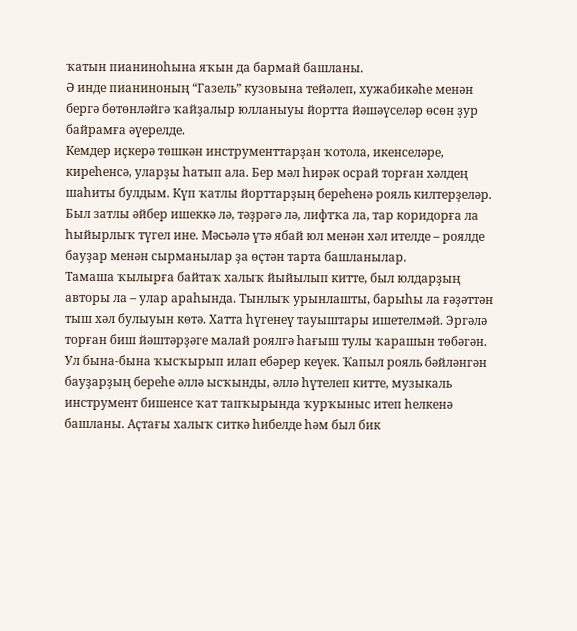ҡатын пианиноһына яҡын да бармай башланы.
Ә инде пианиноның “Газель” кузовына тейәлеп, хужабикәһе менән бергә бөтөнләйгә ҡайҙалыр юлланыуы йортта йәшәүселәр өсөн ҙур байрамға әүерелде.
Кемдер иҫкерә төшкән инструменттарҙан ҡотола, икенселәре, киреһенсә, уларҙы һатып ала. Бер мәл һирәк осрай торған хәлдең шаһиты булдым. Күп ҡатлы йорттарҙың береһенә рояль килтерҙеләр. Был затлы әйбер ишеккә лә, тәҙрәгә лә, лифтҡа ла, тар коридорға ла һыйырлыҡ түгел ине. Мәсьәлә үтә ябай юл менән хәл ителде – роялде бауҙар менән сырманылар ҙа өҫтән тарта башланылар.
Тамаша ҡылырға байтаҡ халыҡ йыйылып китте, был юлдарҙың авторы ла – улар араһында. Тынлыҡ урынлашты, барыһы ла ғәҙәттән тыш хәл булыуын көтә. Хатта һүгенеү тауыштары ишетелмәй. Эргәлә торған биш йәштәрҙәге малай роялгә һағыш тулы ҡарашын төбәгән. Ул бына-бына ҡысҡырып илап ебәрер кеүек. Ҡапыл рояль бәйләнгән бауҙарҙың береһе әллә ысҡынды, әллә һүтелеп китте, музыкаль инструмент бишенсе ҡат тапҡырында ҡурҡыныс итеп һелкенә башланы. Аҫтағы халыҡ ситкә һибелде һәм был бик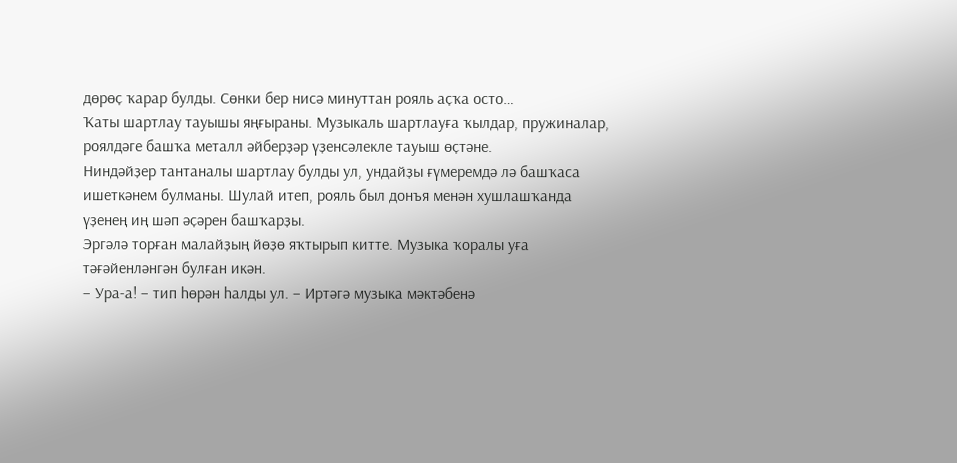дөрөҫ ҡарар булды. Сөнки бер нисә минуттан рояль аҫҡа осто…
Ҡаты шартлау тауышы яңғыраны. Музыкаль шартлауға ҡылдар, пружиналар, роялдәге башҡа металл әйберҙәр үҙенсәлекле тауыш өҫтәне.
Ниндәйҙер тантаналы шартлау булды ул, ундайҙы ғүмеремдә лә башҡаса ишеткәнем булманы. Шулай итеп, рояль был донъя менән хушлашҡанда үҙенең иң шәп әҫәрен башҡарҙы.
Эргәлә торған малайҙың йөҙө яҡтырып китте. Музыка ҡоралы уға тәғәйенләнгән булған икән.
– Ура-а! – тип һөрән һалды ул. – Иртәгә музыка мәктәбенә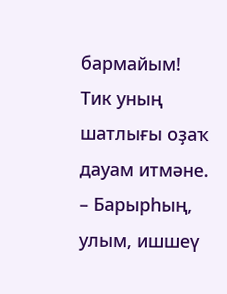бармайым!
Тик уның шатлығы оҙаҡ дауам итмәне.
– Барырһың, улым, ишшеү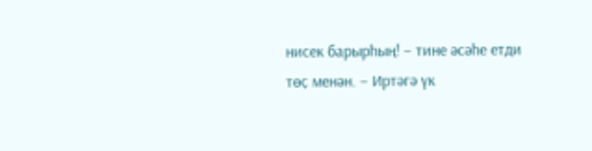нисек барырһың! – тине әсәһе етди төҫ менән. – Иртәгә үк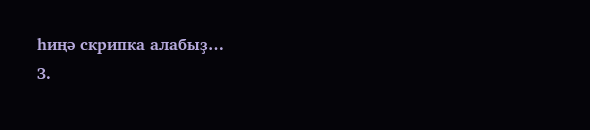һиңә скрипка алабыҙ…
З.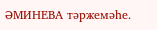ӘМИНЕВА тәржемәһе.